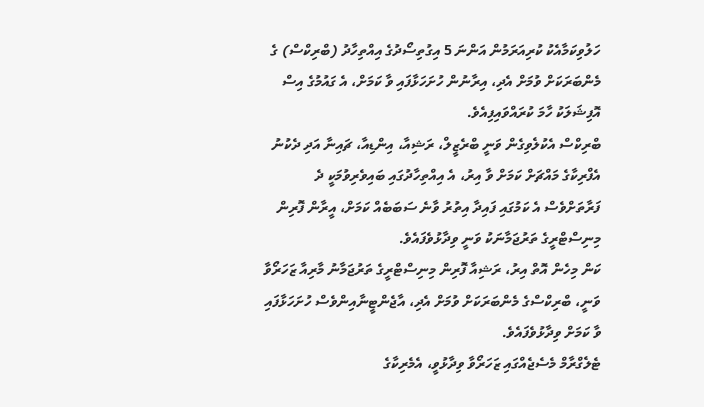ހަލުވިކަމާއެކު ކުރިއަރަމުން އަންނަ 5 އިގުތިސޯދުގެ އިއްތިހާދު (ބްރިކްސް) ގެ މެންބަރަކަށް ވުމަށް އެދި، އިރާނުން ހުށަހަޅާފައި ވާ ކަމަށް، އެ ގައުމުގެ އިސް އޮފިޝަލަކު ހާމަ ކުރައްވައިފިއެވެ.
ބްރިކްސް އެކުލެވިގެން ވަނީ ބްރެޒީލް، ރަޝިއާ، އިންޑިއާ، ޗައިނާ އަދި ދެކުނު އެފްރިކާގެ މައްޗަށް ކަމަށް ވާ އިރު، އެ އިއްތިހާދުގައި ބައިވެރިވުމަކީ ދެ ފަރާތަށްވެސް އެ ކަމުގައި ފައިދާ އިތުރު ވާނެ ސަބަބެއް ކަމަށް، އީރާން ފޮރިން މިނިސްޓްރީގެ ތަރުޖަމާނަކު ވަނީ ވިދާޅުވެފައެވެ.
ކަން މިހެން އޮތް އިރު، ރަޝިއާ ފޮރިން މިނިސްޓްރީގެ ތަރުޖަމާނު މާރިއާ ޒަހަރޯވާ ވަނީ، ބްރިކްސްގެ މެންބަރަކަށް ވުމަށް އެދި، އާޖެންޓީނާއިންވެސް ހުށަހަޅާފައި ވާ ކަމަށް ވިދާޅުވެފައެވެ.
ޓެލެގްރާމް މެސެޖެއްގައި ޒަހަރޯވާ ވިދާޅުވީ، އެމެރިކާގެ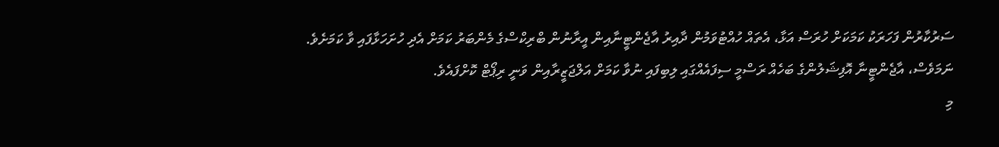ސަރުކާރުން ފަހަރަކު ކަމަކަށް ހުރަސް އަޅާ، އެތައް ހުއްޓުވަމުން ދާއިރު އާޖެންޓީނާއިން އީރާނުން ބްރިކްސްގެ މެންބަރު ކަމަށް އެދި ހުށަހަޅާފައި ވާ ކަމަށެވެ.
ނަމަވެސް، އާޖެންޓީނާ އޮފިޝަލުންގެ ބަހެއް ރަސްމީ ސިފައެއްގައި ލިބިފައި ނުވާ ކަމަށް އަލްޖަޒީރާއިން ވަނީ ރިޕޯޓް ކޮށްފައެވެ.
މި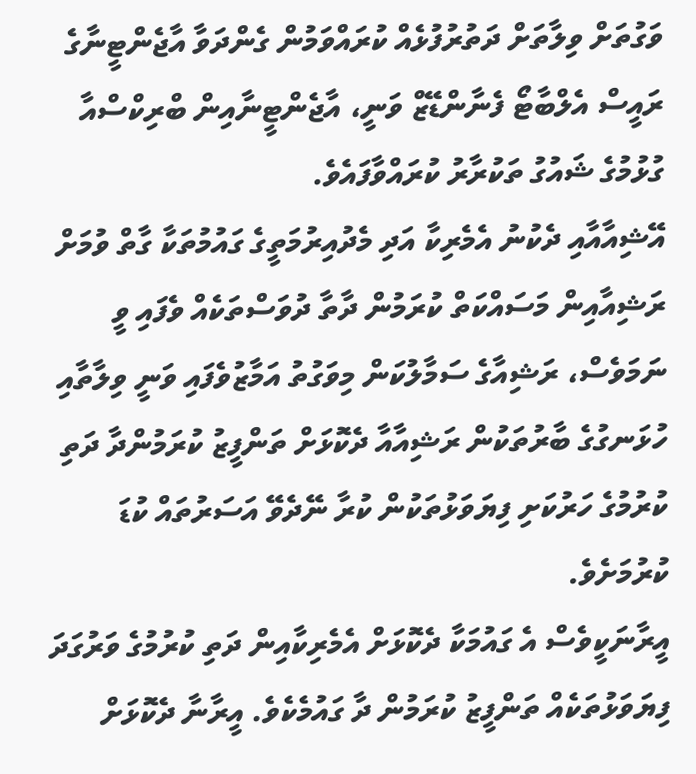ވަގުތަށް ވިލާތަށް ދަތުރުފުޅެއް ކުރައްވަމުން ގެންދަވާ އާޖެންޓީނާގެ ރައީސް އެލްބާޓޯ ފެނާންޑޭޒް ވަނީ، އާޖެންޓީނާއިން ބްރިކްސްއާ ގުޅުމުގެ ޝައުގު ތަކުރާރު ކުރައްވާފައެވެ.
އޭޝިއާއާއި ދެކުނު އެމެރިކާ އަދި މެދުއިރުމަތީގެ ގައުމުތަކާ ގާތް ވުމަށް ރަޝިއާއިން މަސައްކަތް ކުރަމުން ދާތާ ދުވަސްތަކެއް ވެފައި ވީ ނަމަވެސް، ރަޝިއާގެ ސަމާލުކަން މިވަގުތު އަމާޒުވެފައި ވަނީ ވިލާތާއި ހުޅަނގުގެ ބާރުތަކުން ރަޝިއާއާ ދެކޮޅަށް ތަންފީޒު ކުރަމުންދާ ދަތި ކުރުމުގެ ހަރުކަށި ފިޔަވަޅުތަކުން ކުރާ ނޭދެވޭ އަސަރުތައް ކުޑަ ކުރުމަށެވެ.
އީރާނަކީވެސް އެ ގައުމަކާ ދެކޮޅަށް އެމެރިކާއިން ދަތި ކުރުމުގެ ވަރުގަދަ ފިޔަވަޅުތަކެއް ތަންފީޒު ކުރަމުން ދާ ގައުމެކެވެ. އީރާނާ ދެކޮޅަށް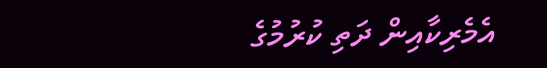އެމެރިކާއިން ދަތި ކުރުމުގެ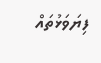ފިޔަވަޅުތައް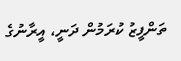ތަންފީޒު ކުރަމުން ދަނީ، އީރާނުގެ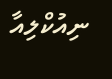ނިއުކްލިއާ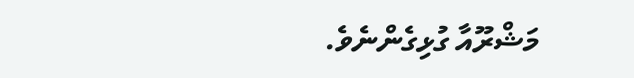މަޝްރޫއާ ގުޅިގެންނެވެ.